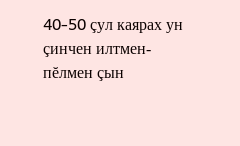40-50 çул каярах ун çинчен илтмен-пĕлмен çын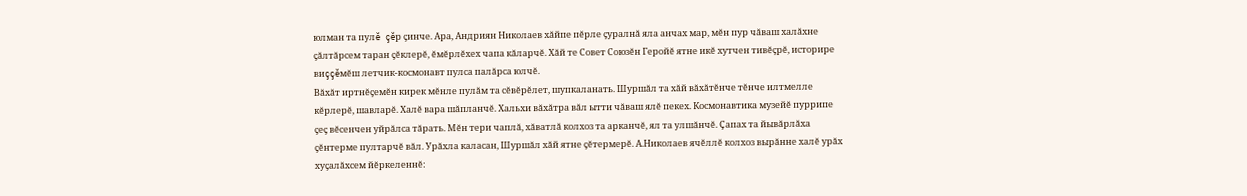юлман та пулĕ çĕр çинче. Ара, Андриян Николаев хăйпе пĕрле çуралнă яла анчах мар, мĕн пур чăваш халăхне çăлтăрсем таран çĕклерĕ, ĕмĕрлĕхех чапа кăларчĕ. Хăй те Совет Союзĕн Геройĕ ятне икĕ хутчен тивĕçрĕ, историре виççĕмĕш летчик-космонавт пулса палăрса юлчĕ.
Вăхăт иртнĕçемĕн кирек мĕнле пулăм та сĕвĕрĕлет, шупкаланать. Шуршăл та хăй вăхăтĕнче тĕнче илтмелле кĕрлерĕ, шавларĕ. Халĕ вара шăпланчĕ. Хальхи вăхăтра вăл ытти чăваш ялĕ пекех. Космонавтика музейĕ пуррипе çеç вĕсенчен уйрăлса тăрать. Мĕн тери чаплă, хăватлă колхоз та арканчĕ, ял та улшăнчĕ. Çапах та йывăрлăха çĕнтерме пултарчĕ вăл. Урăхла каласан, Шуршăл хăй ятне çĕтермерĕ. А.Николаев ячĕллĕ колхоз вырăнне халĕ урăх хуçалăхсем йĕркеленнĕ: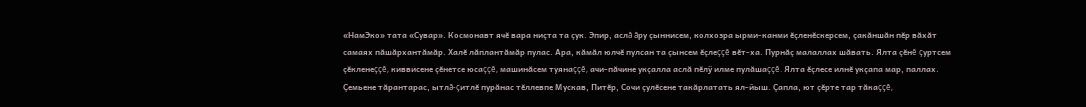«НамЭко» тата «Сувар». Космонавт ячĕ вара ниçта та çук. Эпир, аслă ăру çыннисем, колхозра ырми-канми ĕçленĕскерсем, çакăншăн пĕр вăхăт самаях пăшăрхантăмăр. Халĕ лăплантăмăр пулас. Ара, кăмăл юлчĕ пулсан та çынсем ĕçлеççĕ вĕт-ха. Пурнăç малаллах шăвать. Ялта çĕнĕ çуртсем çĕкленеççĕ, киввисене çĕнетсе юсаççĕ, машинăсем туянаççĕ, ачи-пăчине укçалла аслă пĕлÿ илме пулăшаççĕ. Ялта ĕçлесе илнĕ укçапа мар, паллах. Çемьене тăрантарас, ытлă-çитлĕ пурăнас тĕллевпе Мускав, Питĕр, Сочи çулĕсене такăрлатать ял-йыш. Çапла, ют çĕрте тар тăкаççĕ,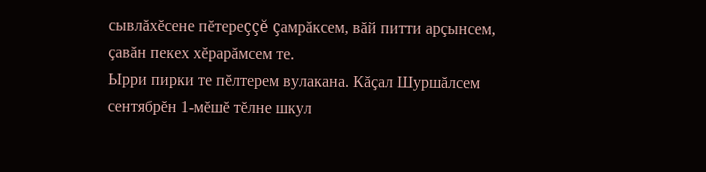сывлăхĕсене пĕтереççĕ çамрăксем, вăй питти арçынсем, çавăн пекех хĕрарăмсем те.
Ырри пирки те пĕлтерем вулакана. Кăçал Шуршăлсем сентябрĕн 1-мĕшĕ тĕлне шкул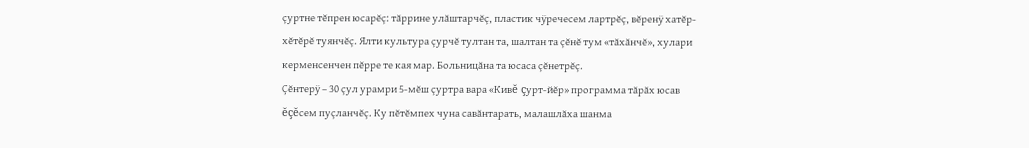çуртне тĕпрен юсарĕç: тăррине улăштарчĕç, пластик чÿречесем лартрĕç, вĕренÿ хатĕр-хĕтĕрĕ туянчĕç. Ялти культура çурчĕ тултан та, шалтан та çĕнĕ тум «тăхăнчĕ», хулари керменсенчен пĕрре те кая мар. Больницăна та юсаса çĕнетрĕç.
Çĕнтерÿ – 30 çул урамри 5-мĕш çуртра вара «Кивĕ çурт-йĕр» программа тăрăх юсав ĕçĕсем пуçланчĕç. Ку пĕтĕмпех чуна савăнтарать, малашлăха шанма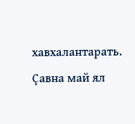хавхалантарать. Çавна май ял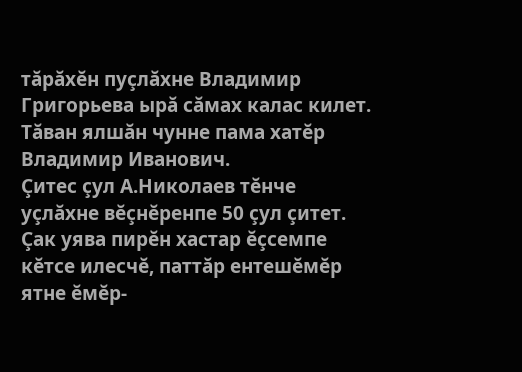тăрăхĕн пуçлăхне Владимир Григорьева ырă сăмах калас килет. Тăван ялшăн чунне пама хатĕр Владимир Иванович.
Çитес çул А.Николаев тĕнче уçлăхне вĕçнĕренпе 50 çул çитет. Çак уява пирĕн хастар ĕçсемпе кĕтсе илесчĕ, паттăр ентешĕмĕр ятне ĕмĕр-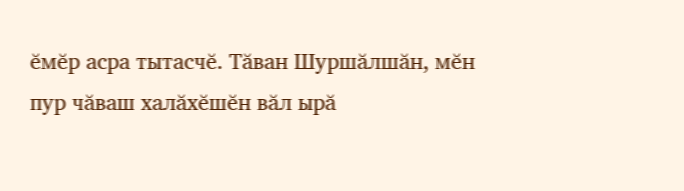ĕмĕр асра тытасчĕ. Тăван Шуршăлшăн, мĕн пур чăваш халăхĕшĕн вăл ырă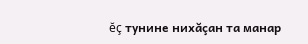ĕç тунине нихăçан та манар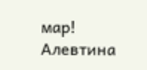мар!
Алевтина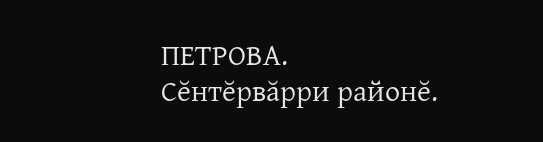ПЕТРОВА.
Сĕнтĕрвăрри районĕ.